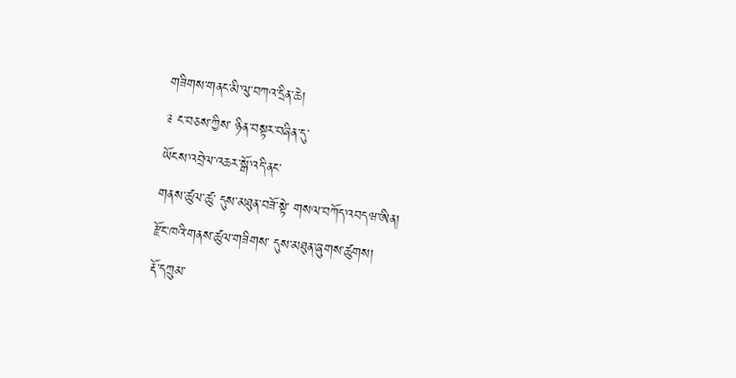གཟིགས་གནང་མི་ལུ་བཀའ་དྲིན་ཆེ།
༉ ང་བཅས་ཀྱིས་ ཉིན་བསྟར་བཞིན་དུ་
ཡོངས་འབྲེལ་འཆར་སྒོ་འདི་ནང་
གནས་ཚུལ་ཚུ་ དུས་མཐུན་བཟོ་སྟེ་ གསལ་བཀོད་འབདཝ་ཨིན།
རྫོང་ཁའི་གནས་ཚུལ་གཟིགས་ དུས་མཐུན་ཞུགས་ཚུགས།
རྡོ་དཀྲུམ་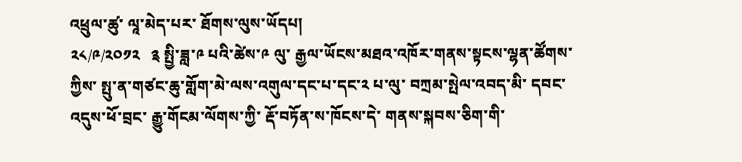འཕྲུལ་ཚུ་ ལཱ་མེད་པར་ ཐོགས་ལུས་ཡོདཔ།
༢༨/༩/༢༠༡༢   ༉ སྤྱི་ཟླ་༩ པའི་ཚེས་༩ ལུ་ རྒྱལ་ཡོངས་མཐའ་འཁོར་གནས་སྟངས་ལྷན་ཚོགས་ཀྱིས་ སྤུ་ན་གཙང་ཆུ་གློག་མེ་ལས་འགུལ་དང་པ་དང་༢ པ་ལུ་ བཀྲམ་སྤེལ་འབད་མི་ དབང་འདུས་ཕོ་བྲང་ རྒྱུ་གོངམ་ལོགས་ཀྱི་ རྡོ་བཏོན་ས་ཁོངས་དེ་ གནས་སྐབས་ཅིག་གི་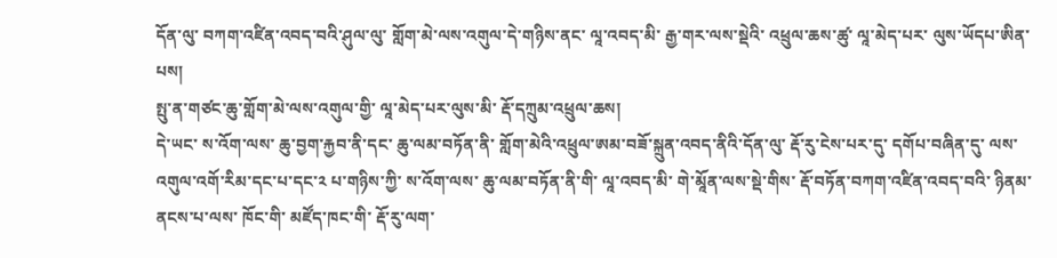དོན་ལུ་ བཀག་འཛིན་འབད་བའི་ཤུལ་ལུ་ གློག་མེ་ལས་འགུལ་དེ་གཉིས་ནང་ ལཱ་འབད་མི་ རྒྱ་གར་ལས་སྡེའི་ འཕྲུལ་ཆས་ཚུ་ ལཱ་མེད་པར་ ལུས་ཡོདཔ་ཨིན་པས།
སྤུ་ན་གཙང་ཆུ་གློག་མེ་ལས་འགུལ་གྱི་ ལཱ་མེད་པར་ལུས་མི་ རྡོ་དཀྲུམ་འཕྲུལ་ཆས།
དེ་ཡང་ ས་འོག་ལས་ ཆུ་བྱག་རྐྱབ་ནི་དང་ ཆུ་ལམ་བཏོན་ནི་ གློག་མེའི་འཕྲུལ་ཨམ་བཟོ་སྐྲུན་འབད་ནིའི་དོན་ལུ་ རྡོ་རུ་ངེས་པར་དུ་ དགོཔ་བཞིན་དུ་ ལས་འགུལ་འགོ་རིམ་དང་པ་དང་༢ པ་གཉིས་ཀྱི་ ས་འོག་ལས་ ཆུ་ལམ་བཏོན་ནི་གི་ ལཱ་འབད་མི་ གེ་མཱོན་ལས་སྡེ་གིས་ རྡོ་བཏོན་བཀག་འཛིན་འབད་བའི་ ཉིནམ་ནངས་པ་ལས་ ཁོང་གི་ མཛོད་ཁང་གི་ རྡོ་རུ་ལག་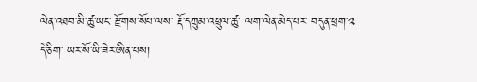ལེན་འཐབ་མི་ཚུ་ཡང་ རྫོགས་སོཔ་ལས་ རྡོ་དཀྲུམ་འཕྲུལ་ཚུ་ ལག་ལེན་མེད་པར་ བདུན་ཕྲག་༢ དེ་ཅིག་ ཡར་སོ་ཡི་ཟེར་ཨིན་པས།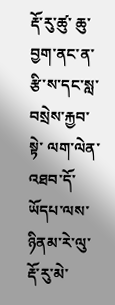རྡོ་རུ་ཚུ་ ཆུ་བྱག་ནང་ན་ རྩི་ས་དང་སླ་བསྲེས་རྐྱབ་སྟེ་ ལག་ལེན་འཐབ་དོ་ཡོདཔ་ལས་ ཉིནམ་རེ་ལུ་ རྡོ་རུ་མེ་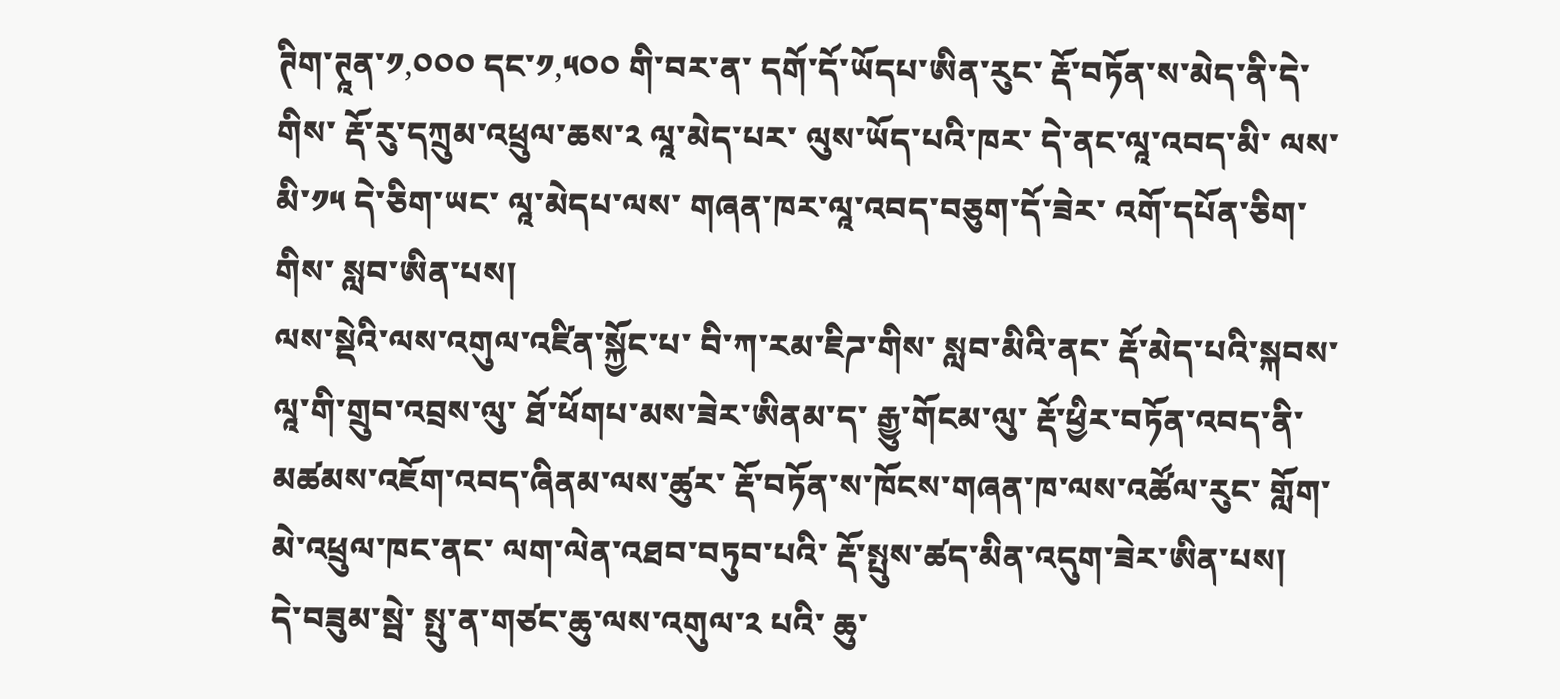ཊིག་ཊཱན་༡,༠༠༠ དང་༡,༥༠༠ གི་བར་ན་ དགོ་དོ་ཡོདཔ་ཨིན་རུང་ རྡོ་བཏོན་ས་མེད་ནི་དེ་གིས་ རྡོ་རུ་དཀྲུམ་འཕྲུལ་ཆས་༢ ལཱ་མེད་པར་ ལུས་ཡོད་པའི་ཁར་ དེ་ནང་ལཱ་འབད་མི་ ལས་མི་༡༥ དེ་ཅིག་ཡང་ ལཱ་མེདཔ་ལས་ གཞན་ཁར་ལཱ་འབད་བཅུག་དོ་ཟེར་ འགོ་དཔོན་ཅིག་གིས་ སླབ་ཨིན་པས།
ལས་སྡེའི་ལས་འགུལ་འཛིན་སྐྱོང་པ་ བི་ཀ་རམ་ཇིཌ་གིས་ སླབ་མིའི་ནང་ རྡོ་མེད་པའི་སྐབས་ ལཱ་གི་གྲུབ་འབྲས་ལུ་ ཐོ་ཕོགཔ་མས་ཟེར་ཨིནམ་ད་ རྒྱུ་གོངམ་ལུ་ རྡོ་ཕྱིར་བཏོན་འབད་ནི་ མཚམས་འཇོག་འབད་ཞིནམ་ལས་ཚུར་ རྡོ་བཏོན་ས་ཁོངས་གཞན་ཁ་ལས་འཚོལ་རུང་ གློག་མེ་འཕྲུལ་ཁང་ནང་ ལག་ལེན་འཐབ་བཏུབ་པའི་ རྡོ་སྤུས་ཚད་མིན་འདུག་ཟེར་ཨིན་པས།
དེ་བཟུམ་སྦེ་ སྤུ་ན་གཙང་ཆུ་ལས་འགུལ་༢ པའི་ ཆུ་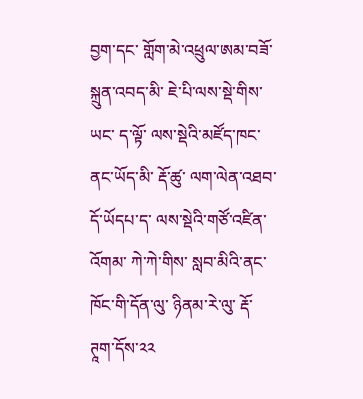བྱག་དང་ གློག་མེ་འཕྲུལ་ཨམ་བཟོ་སྐྲུན་འབད་མི་ ཇེ་པི་ལས་སྡེ་གིས་ཡང་ ད་ལྟོ་ ལས་སྡེའི་མཛོད་ཁང་ནང་ཡོད་མི་ རྡོ་ཚུ་ ལག་ལེན་འཐབ་དོ་ཡོདཔ་ད་ ལས་སྡེའི་གཙོ་འཛིན་འོགམ་ ཀེ་ཀེ་གིས་ སླབ་མིའི་ནང་ ཁོང་གི་དོན་ལུ་ ཉིནམ་རེ་ལུ་ རྡོ་ཊཱག་དོས་༢༢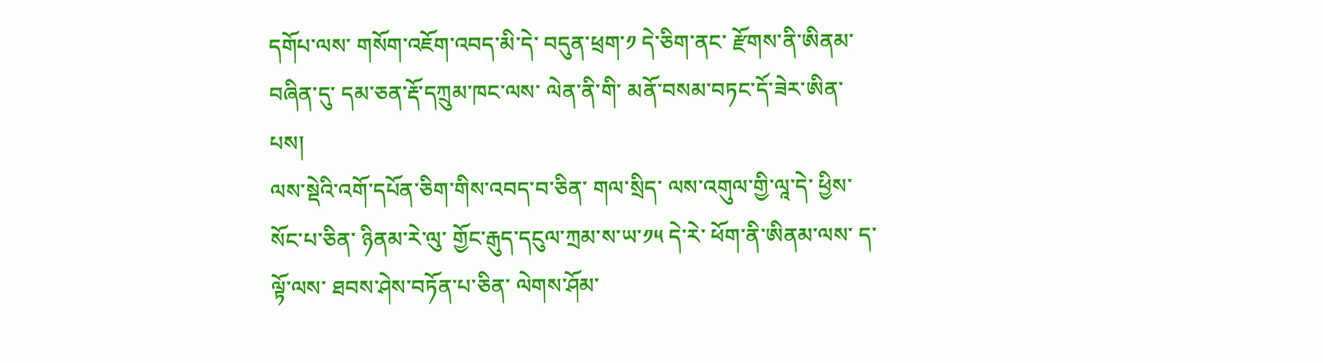དགོཔ་ལས་ གསོག་འཇོག་འབད་མི་དེ་ བདུན་ཕྲག་༡ དེ་ཅིག་ནང་ རྫོགས་ནི་ཨིནམ་བཞིན་དུ་ དམ་ཅན་རྡོ་དཀྲུམ་ཁང་ལས་ ལེན་ནི་གི་ མནོ་བསམ་བཏང་དོ་ཟེར་ཨིན་པས།
ལས་སྡེའི་འགོ་དཔོན་ཅིག་གིས་འབད་བ་ཅིན་ གལ་སྲིད་ ལས་འགུལ་གྱི་ལཱ་དེ་ ཕྱིས་སོང་པ་ཅིན་ ཉིནམ་རེ་ལུ་ གྱོང་རྒུད་དངུལ་ཀྲམ་ས་ཡ་༡༥ དེ་རེ་ ཕོག་ནི་ཨིནམ་ལས་ ད་ལྟོ་ལས་ ཐབས་ཤེས་བཏོན་པ་ཅིན་ ལེགས་ཤོམ་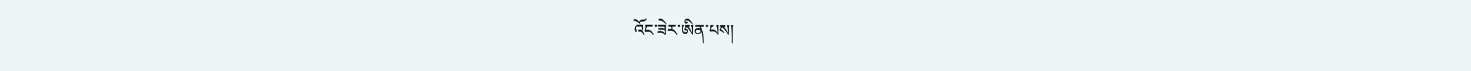འོང་ཟེར་ཨིན་པས།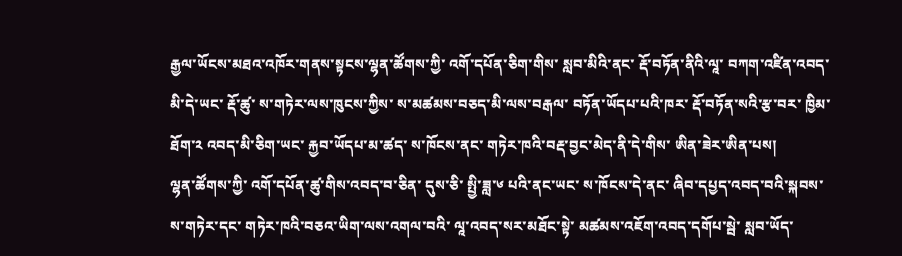རྒྱལ་ཡོངས་མཐའ་འཁོར་གནས་སྟངས་ལྷན་ཚོགས་ཀྱི་ འགོ་དཔོན་ཅིག་གིས་ སླབ་མིའི་ནང་ རྡོ་བཏོན་ནིའི་ལཱ་ བཀག་འཛིན་འབད་མི་དེ་ཡང་ རྡོ་ཚུ་ ས་གཏེར་ལས་ཁུངས་ཀྱིས་ ས་མཚམས་བཅད་མི་ལས་བརྒལ་ བཏོན་ཡོདཔ་པའི་ཁར་ རྡོ་བཏོན་སའི་རྩ་བར་ ཁྱིམ་ཐོག་༢ འབད་མི་ཅིག་ཡང་ རྐྱབ་ཡོདཔ་མ་ཚད་ ས་ཁོངས་ནང་ གཏེར་ཁའི་བརྡ་བྱང་མེད་ནི་དེ་གིས་ ཨིན་ཟེར་ཨིན་པས།
ལྷན་ཚོགས་ཀྱི་ འགོ་དཔོན་ཚུ་གིས་འབད་བ་ཅིན་ དུས་ཅི་ སྤྱི་ཟླ་༦ པའི་ནང་ཡང་ ས་ཁོངས་དེ་ནང་ ཞིབ་དཔྱད་འབད་བའི་སྐབས་ ས་གཏེར་དང་ གཏེར་ཁའི་བཅའ་ཡིག་ལས་འགལ་བའི་ ལཱ་འབད་སར་མཐོང་སྟེ་ མཚམས་འཇོག་འབད་དགོཔ་སྦེ་ སླབ་ཡོད་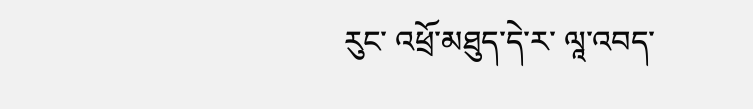རུང་ འཕྲོ་མཐུད་དེ་ར་ ལཱ་འབད་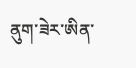ནུག་ཟེར་ཨིན་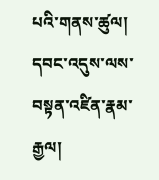པའི་གནས་ཚུལ།
དབང་འདུས་ལས་ བསྟན་འཛིན་རྣམ་རྒྱལ།